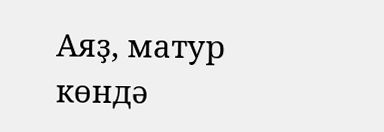Аяҙ, матур көндә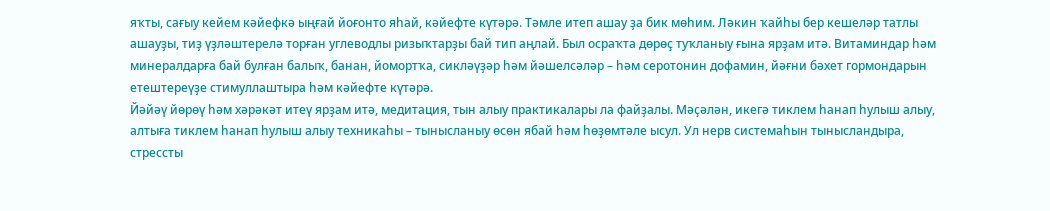яҡты, сағыу кейем кәйефкә ыңғай йоғонто яһай, кәйефте күтәрә. Тәмле итеп ашау ҙа бик мөһим. Ләкин ҡайһы бер кешеләр татлы ашауҙы, тиҙ үҙләштерелә торған углеводлы ризыҡтарҙы бай тип аңлай. Был осраҡта дөрөҫ туҡланыу ғына ярҙам итә. Витаминдар һәм минералдарға бай булған балыҡ, банан, йомортҡа, сикләүҙәр һәм йәшелсәләр – һәм серотонин дофамин, йәғни бәхет гормондарын етештереүҙе стимуллаштыра һәм кәйефте күтәрә.
Йәйәү йөрөү һәм хәрәкәт итеү ярҙам итә, медитация, тын алыу практикалары ла файҙалы. Мәҫәлән, икегә тиклем һанап һулыш алыу, алтыға тиклем һанап һулыш алыу техникаһы – тынысланыу өсөн ябай һәм һөҙөмтәле ысул. Ул нерв системаһын тынысландыра, стрессты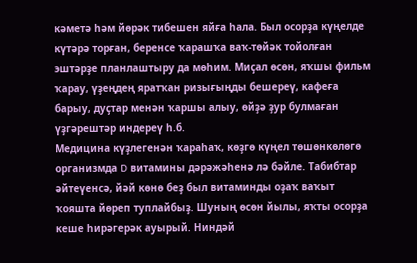кәметә һәм йөрәк тибешен яйға һала. Был осорҙа күңелде күтәрә торған, беренсе ҡарашҡа ваҡ-төйәк тойолған эштәрҙе планлаштыру да мөһим. Миҫал өсөн, яҡшы фильм ҡарау, үҙеңдең яратҡан ризығыңды бешереү, кафеға барыу, дуҫтар менән ҡаршы алыу, өйҙә ҙур булмаған үҙгәрештәр индереү һ.б.
Медицина күҙлегенән ҡараһаҡ, көҙгө күңел төшөнкөлөгө организмда D витамины дәрәжәһенә лә бәйле. Табибтар әйтеүенсә, йәй көнө беҙ был витаминды оҙаҡ ваҡыт ҡояшта йөреп туплайбыҙ. Шуның өсөн йылы, яҡты осорҙа кеше һирәгерәк ауырый. Ниндәй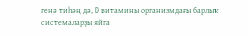генә тиһәң дә, D витамины организмдағы барлыҡ системаларҙы яйга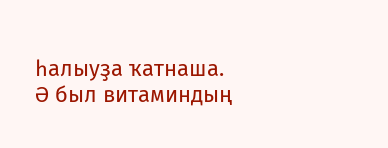һалыуҙа ҡатнаша. Ә был витаминдың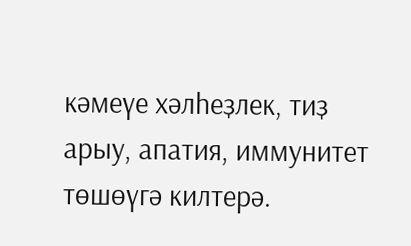кәмеүе хәлһеҙлек, тиҙ арыу, апатия, иммунитет төшөүгә килтерә.